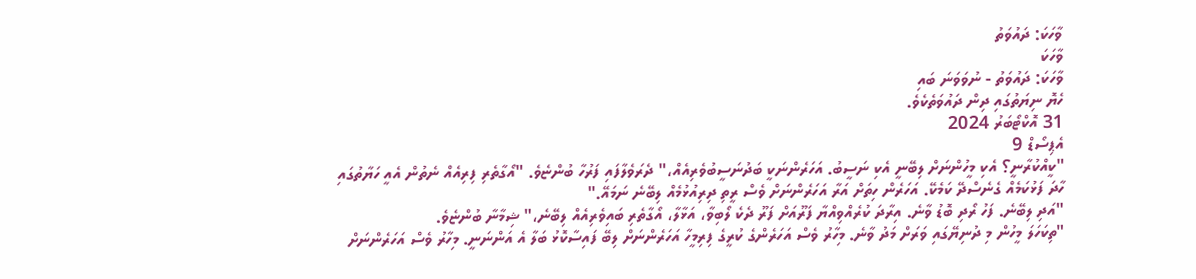ވާހަކަ: ދައުވަތު
ވާހަކަ
ވާހަކަ: ދައުވަތު - ނުވަވަނަ ބައި
ހެޔޮ ނިޔަތުގައި ދިން ދައުވަތެކެވެ.
31 އޮކްޓޯބަރު 2024
އެޕިސޯޑް 9
"ކީއްކުރާނީ؟ އެކި މީހުންނަށް ލިބޭނީ އެކި ނަސީބު. އަހަރެންނަކީ ބަދުނަސީބުވެރިއެއް،" ދެރަވެލާފައި ފަރުހާ ބުންޏެވެ. "އޯގާތެރި ފިރިއެއް ނެތުން އެއީ ހަޔާތުގައި ހާދަ ފަޅުކަމެއް ގެނެސްދޭ ކަމެކޭ. އަހަރެން ހިތަށް އަރާ އަހަރެންނަށް ވެސް ރީތި ދިރިއުޅުމެއް ލިބޭނެ ނަމައޭ."
"އަދި ލިބޭނެ. ފަހު ރޯދި ބޮޑު ވާނެ. އިރާދަ ކުރެއްވިއްޔާ ފަރޫއަށް ފަރޫ ދެކެ ލޯބިވާ، އަޅާލާ، އޯގާތެރި ބައިވެރިއެއް ލިބޭނެ،" ޝިމާނާ ބުންޏެވެ.
"ތިކަހަލަ މީހުން މި ދުނިޔޭގައި ވަރަށް މަދު ވާނެ. މިހާރު ވެސް އަހަރެންގެ ކުރީގެ ފިރިމީހާ އަހަރެންނަށް ލިބޭ ފައިސާކޮޅު ބަލާ އެ އަންނަނީ. މިހާރު ވެސް އަހަރެންނަށް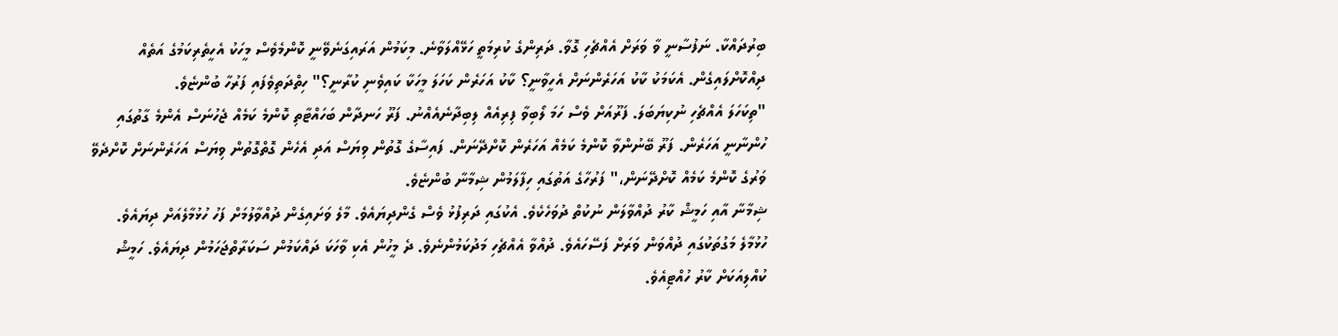ބިރުދައްކާ. ނަފުސާނީ ވާ ވަރަށް އެއްޗެހި ގޮވާ. ދަރިންގެ ކުރިމަތީ ހަޅޭއްލަވާނެ. މިކަމުން އަރައިގަނެވޭނީ ކޮންމެވެސް މީހަކު އެހީތެރިކަމުގެ އަތެއް ދިއްކޮށްލައިގެން. އެކަމަކު ކާކު އަހަރެންނަށް އެހީވާނީ؟ ކާކު އަހަރެން ކަހަލަ މީހަކާ ކައިވެނި ކުރާނީ؟" ހިތްދަތިވެފައި ފަރުހާ ބުންޏެވެ.
"ތިކަހަލަ އެއްޗެހި ނުކިޔަބަލަ. ފަރޫއަށް ވެސް ހަމަ ލޯބިވާ ފިރިއެއް ލިބިދާނެއެއްނު. ފަރޫ ހަނދާން ބަހައްޓާތި ކޮންމެ ކަމެއް ޖެހުނަސް އެންމެ ގާތުގައި ހުންނާނީ އަހަރެން. ފަރޫ ބޭނުންވާ ކޮންމެ ކަމެއް އަހަރެން ކޮށްދޭނަން. ފައިސާގެ ގޮތުން ވިޔަސް އަދި އެހެން ގޮތްގޮތުން ވިޔަސް އަހަރެންނަށް ކޮށްދެވޭ ވަރުގެ ކޮންމެ ކަމެއް ކޮށްދޭނަން،" ފަރުހާގެ އަތުގައި ހިފާލަމުން ޝިމާނާ ބުންޏެވެ.
ޝިމާނާ އާއި ހަމީޝް ކާރު ދުއްވާލަން ނުކުތް ދުވަހެކެވެ. އެކުގައި ދަރިފުޅު ވެސް ގެންދިޔައެވެ. މާލެ ވަށައިގެން ދުއްވާލުމަށް ފަހު ހުޅުމާލެއަށް ދިޔައެވެ. ހުޅުމާލެ މަގުތަކުގައި ދުއްވަން ވަރަށް ފަސޭހައެވެ. ދުއްވާ އެއްޗެހި މަދުކަމުންނެވެ. ދެ މީހުން އެކި ވާހަކަ ދައްކަމުން ސަކަރާތްޖަހަމުން ދިޔައެވެ. ހަމީޝް ކުއްލިއަކަށް ކާރު ހުއްޓިއެވެ.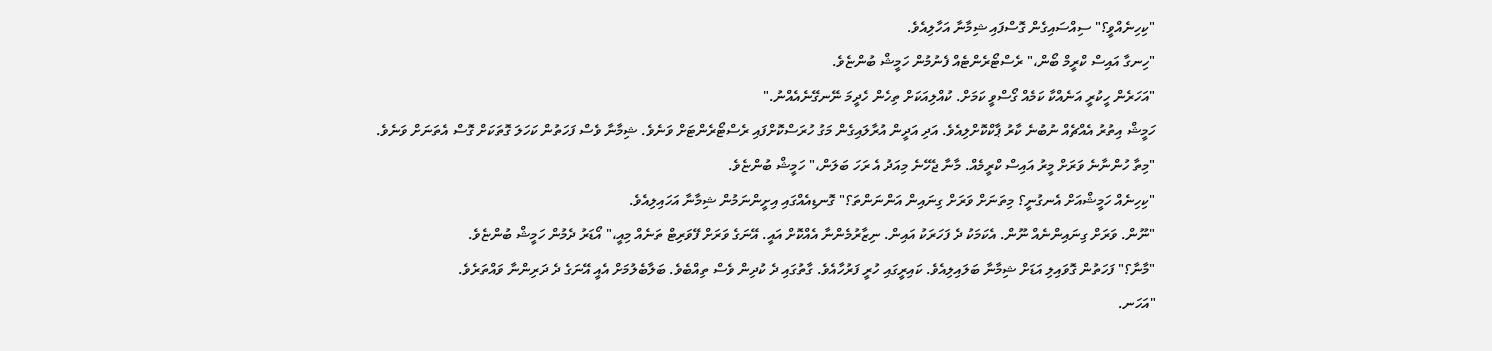"ކިހިނެއްވީ؟" ސިއްސައިގެން ގޮސްފައި ޝިމާނާ އަހާލިއެވެ.
"ހިނގާ އައިސް ކްރީމް ބޯން،" ރެސްޓޯރެންޓެއް ފެނުމުން ހަމީޝް ބުންޏެވެ.
"އަހަރެން ހީކުރީ އަނެއްކާ ކަމެއް ގޯސްވީ ކަމަށް. ކުއްލިއަކަށް ތިހެން ހެދީމަ ނޭނގޭނެއެއްނު."
ހަމީޝް އިތުރު އެއްޗެއް ނުބުނެ ކާރު ޕާކްކޮށްލިއެވެ. އަދި އަދީން އުރާލައިގެން މަގު ހުރަސްކޮށްފައި ރެސްޓޯރެންޓަށް ވަނެވެ. ޝިމާނާ ވެސް ފަހަތުން ކަހަލަ ގޮތަކަށް ގޮސް އެތަނަށް ވަނެވެ.
"މިތާ ހުންނާނެ ވަރަށް މީރު އައިސް ކްރީމެއް. މާނާ ޖެހޭނެ މިއަދު އެ ރަހަ ބަލަން،" ހަމީޝް ބުންޏެވެ.
"ކިހިނެއް ހަމީޝްއަށް އެނގުނީ؟ މިތަނަށް ވަރަށް ގިނައިން އަންނަންތަ؟" ގޮނޑިއެއްގައި އިށީންނަމުން ޝިމާނާ އަހައިލިއެވެ.
"ނޫން. ވަރަށް ގިނައިންނެއް ނޫން. އެކަމަކު ދެ ފަހަރަކު އައިން. ނިޒާރުމެންނާ އެއްކޮށް އައީ. އޭނަގެ ވަރަށް ފޭވަރިޓް ތަނެއް މިއީ،" އޯޑަރު ދެމުން ހަމީޝް ބުންޏެވެ.
"މާނާ؟" ފަހަތުން ގޮވައިލި އަޑަށް ޝިމާނާ ބަލައިލިއެވެ. ކައިރީގައި ހުރީ ފަރުހާއެވެ. ގާތުގައި ދެ ކުދިން ވެސް ތިއްބެވެ. ބަލާބެލުމަށް އެއީ އޭނަގެ ދެ ދަރިންނާ ވައްތަރެވެ.
"އަހަނ.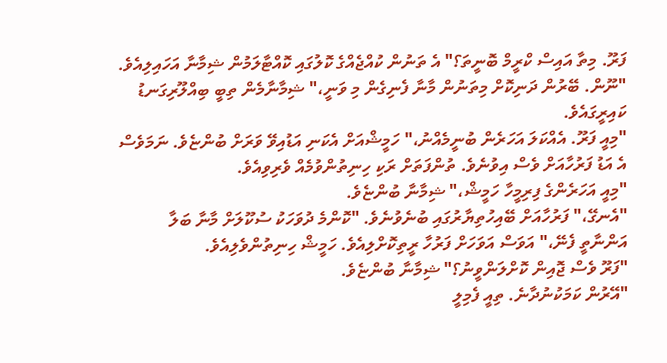ފަރޫ. މިތާ އައިސް ކްރީމް ބޮނީތަ؟" އެ ތަނުން ކުއްޖެއްގެ ކޮލުގައި ކޮއްޓާލަމުން ޝިމާނާ އަހައިލިއެވެ.
"ނޫން. ބޭރުން ދަނިކޮށް މިތަނުން މާނާ ފެނިގެން މި ވަނީ،" ޝިމާނާމެން ތިބީ ބިއްލޫރިގަނޑު ކައިރީގައެވެ.
"މިއީ ފަރޫ. އެއްކަލަ އަހަރެން ބުނީމެއްނު،" ހަމީޝްއަށް އެކަނި އަޑުއިވޭ ވަރަށް ބުންޏެވެ. ނަމަވެސް އެ އަޑު ފަރުހާއަށް ވެސް އިވުނެވެ. ތުންފަތަށް ރަކި ހިނިތުންވުމެއް ވެރިވިއެވެ.
"މިއީ އަހަރެންގެ ފިރިމީހާ ހަމީޝް،" ޝިމާނާ ބުންޏެވެ.
"އެނގޭ،" ފަރުހާއަށް ބޭއިހުތިޔާރުގައި ބުނެވުނެވެ. "ކޮންމެ ދުވަހަކު ސުކޫލަށް މާނާ ބަލާ އަންނާތީ ފެނޭ،" އަވަސް އަވަހަށް ފަރުހާ ރީތިކޮށްލިއެވެ. ހަމީޝް ހިނިތުންވެލިއެވެ.
"ފަރޫ ވެސް ޖޮއިން ކޮށްލަންވީނު؟" ޝިމާނާ ބުންޏެވެ.
"އޭރުން ކަމަކުނުދާނެ. ތިއީ ފެމިލީ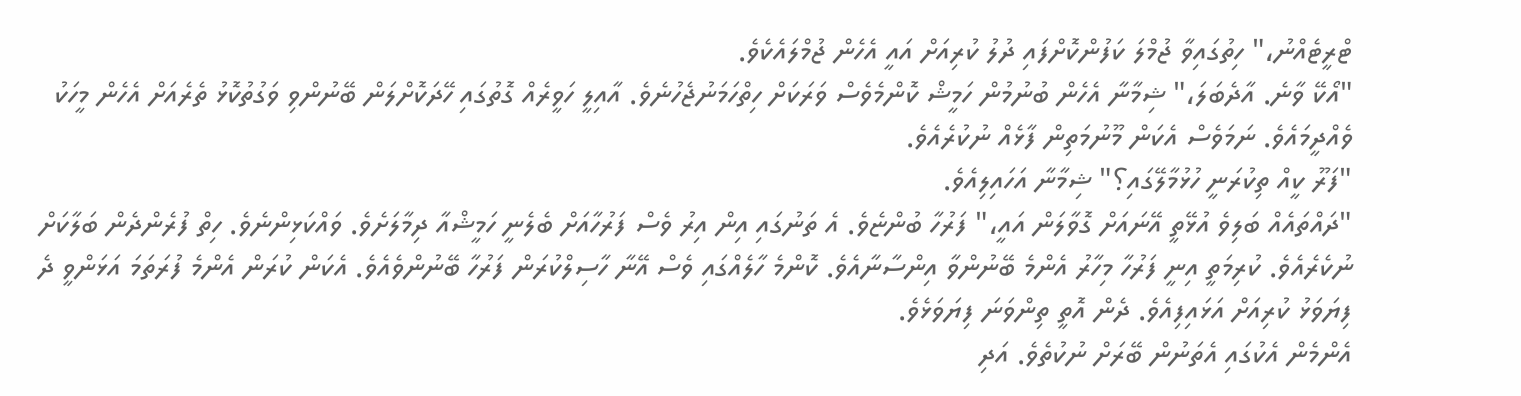ޓްރީޓެއްނު،" ހިތުގައިވާ ޖުމްލަ ކަފުންކޮށްފައި ދުލު ކުރިއަށް އައީ އެހެން ޖުމްލައެކެވެ.
"އޯކޭ ވާނެ. އާދެބަލަ،" ޝިމާނާ އެހެން ބުނުމުން ހަމީޝް ކޮންމެވެސް ވަރަކަށް ހިތްހަމަނުޖެހުނެވެ. އާއިލީ ހަވީރެއް ގޮތުގައި ހޭދަކޮށްލަން ބޭނުންވި ވަގުތުކޮޅު ތެރެއަށް އެހެން މީހަކު ވެއްދީމައެވެ. ނަމަވެސް އެކަން މޫނުމަތިން ފާޅެއް ނުކުރެއެވެ.
"ފަރޫ ކީއް ތިކުރަނީ ހުޅުމާލޭގައި؟" ޝިމާނާ އަހައިލިއެވެ.
"ދައްތައެއް ބަލިވެ އުޅޭތީ އޭނައަށް ގޮވާލަން އައީ،" ފަރުހާ ބުންޏެވެ. އެ ތަނުގައި އިން އިރު ވެސް ފަރުހާއަށް ބެލެނީ ހަމީޝްއާ ދިމާލަށެވެ. ވައްކަޅިންނެވެ. ހިތް ފުރެންދެން ބަލާކަށް ނުކެރެއެވެ. ކުރިމަތީ އިނީ ފަރުހާ މިހާރު އެންމެ ބޭނުންވާ އިންސާނާއެވެ. ކޮންމެ ހާލެއްގައި ވެސް އޭނާ ހާސިލްކުރަން ފަރުހާ ބޭނުންވެއެވެ. އެކަން ކުރަން އެންމެ ފުރަތަމަ އަޅަންވީ ދެ ފިޔަވަޅު ކުރިއަށް އަޅައިފިއެވެ. ދެން އޮތީ ތިންވަނަ ފިޔަވަޅެވެ.
އެންމެން އެކުގައި އެތަނުން ބޭރަށް ނުކުތެވެ. އަދި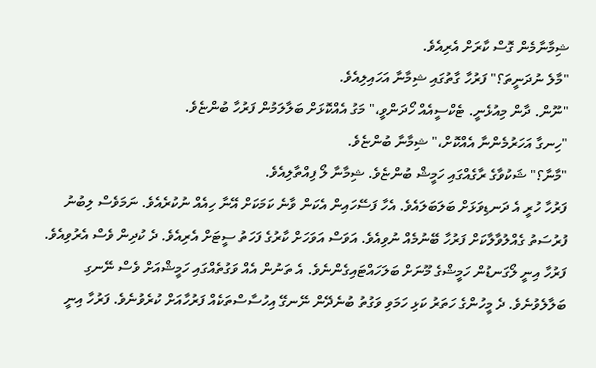ޝިމާނާމެން ގޮސް ކާރަށް އެރިއެވެ.
"މާލެ ނުދަނީތަ؟" ފަރުހާ ގާތުގައި ޝިމާނާ އަހައިލިއެވެ.
"ނޫން. ދާން މިއުޅެނީ. ޓެކްސީއެއް ހޯދަންވީ،" މަގު އެއްކޮޅަށް ބަލާލަމުން ފަރުހާ ބުންޏެވެ.
"ހިނގާ އަހަރުމެންނާ އެއްކޮށް،" ޝިމާނާ ބުންޏެވެ.
"މާނާ؟" ޝަކުވާގެ ރާގެއްގައި ހަމީޝް ބުންޏެވެ. ޝިމާނާ ލޯ ފިއްތާލިއެވެ.
ފަރުހާ ހުރީ އެ ދަނޑިވަޅަށް ބަލަބަލައެވެ. އެހާ ފަސޭހައިން އެކަން ވާނެ ކަމަކަށް އޭނާ ހިއެއް ނުކުރެއެވެ. ނަމަވެސް ލިބުނު ފުރުސަތު ގެއްލުވާލާކަށް ފަރުހާ ބޭނުމެއް ނުވިއެވެ. އަވަސް އަވަހަށް ކާރުގެ ފަހަތު ސީޓަށް އެރިއެވެ. ދެ ކުދިން ވެސް އެރުވިއެވެ. ފަރުހާ އިނީ ލޯގަނޑުން ހަމީޝްގެ މޫނަށް ބަލަހައްޓައިގެންނެވެ. އެ ތަނުން އެއް ވަގުތެއްގައި ހަމީޝްއަށް ވެސް ނޭނގި ބަލާލެވުނެވެ. ދެ މީހުންގެ ހަތަރު ކަޅި ހަމަވި ވަގުތު ބުނެދޭން ނޭނގޭ އިހުސާސްތަކެއް ފަރުހާއަށް ކުރެވުނެވެ. ފަރުހާ އިނީ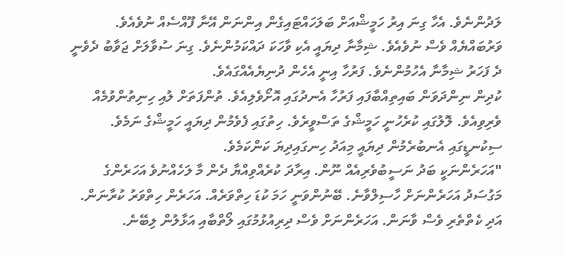ލަދުންނެވެ. އެހާ ގިނަ އިރު ހަމީޝްއަށް ބަލަހައްޓައިގެން އިންނަން އޭނާ ފޫއްސެއް ނުވެއެވެ. ވަރުބައްޔެއް ވެސް ނުވެއެވެ. ޝިމާނާ ދިޔައީ އެކި ވާހަކަ ދައްކަމުންނެވެ. ގިނަ ސުވާލަށް ޖަވާބު ދެވެނީ ދެ ފަހަރު ޝިމާނާ އެހުމުންނެވެ. ފަރުހާ އިނީ އެހެން ދުނިޔެއެއްގައެވެ.
ކުދިން ނިންދަވަން ބައިތިއްބާފައި ފަރުހާ އެނދުގައި އޮށޯވެލިއެވެ. ތުންފަތަށް ލުއި ހިނިތުންވުމެއް ވެރިވިއެވެ. ލޮލުގައި ކުރެހުނީ ހަމީޝްގެ ތަސްވީރެވެ. ހިތުގައި ފެވެމުން ދިޔައީ ހަމީޝްގެ ނަމެވެ. ސިކުނޑީގައި އެނބުރެމުން ދިޔައީ މިއަދު ހިނގައިދިޔަ ކަންކަމެވެ.
"އަހަރެންނަކީ ބަދު ނަސީބުވެރިއެއް ނޫން. އިރާދަ ކުރެއްވިއްޔާ ދެން މާ ލަހެއްނުވެ އަހަރެންގެ މަގުސަދު އަހަރެންނަށް ހާސިލްވާނެ. ބޭނުންވަނީ ހަމަ ކުޑަ ހިތްވަރެއް. އަހަރެން ހިތްވަރު ކުރާނަން. އަދި ކެތްތެރި ވެސް ވާނަން. އަހަރެންނަށް ވެސް ދިރިއުޅުމުގައި ލޯތްބާއި އަޅާލުން ލިބޭނެ.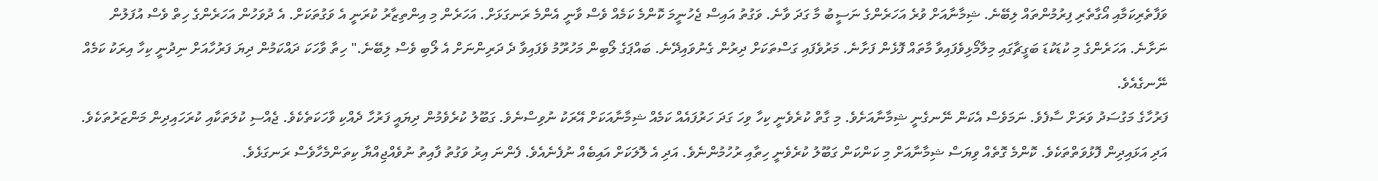ވަފާތެރިކަމާއި އޯގާތެރި ފިރުމުންތައް ލިބޭނެ. ޝިމާނާއަށް ވުރެ އަހަރެންގެ ނަސީބު މާ ގަދަ ވާނެ. ވަގުތު އައިސް ޖެހުނީމަ ކޮންމެ ކަމެއް ވެސް ވާނީ އެންމެ ރަނގަޅަށް. އަހަރެން މި އިންތިޒާރު ކުރަނީ އެ ވަގުތަކަށް. އެ ދުވަހުން އަހަރެންގެ ހިތް ވެސް އުފަލުން ނަށާނެ. އަހަރެންގެ މި ކުޑަކުޑަ ބަގީޗާގައި މިލާމޯޅިވެފައިވާ މާތައް ފޮޅެން ފަށާނެ. މަރުވެފައި ގަސްތަކަށް ދިރުން ގެނުވައިދޭނެ. ބައްޕަގެ ލޯބިން މަހުރޫމު ވެފައިވާ ދެ ދަރިންނަށް އެ ލޯބި ވެސް ލިބޭނެ." ހިތާ ވާހަކަ ދައްކަމުން ދިޔަ ފަރުހާއަށް ނިދުނީ ކިހާ އިރަކު ކަމެއް ނޭނގެއެވެ.
ފަރުހާގެ މަގުސަދު ވަރަށް ސާފެވެ. ނަމަވެސް އެކަން ނޭނގެނީ ޝިމާނާއަށެވެ. މި ގާތް ކުރެވެނީ ކިހާ ވިހަ ގަދަ ހަރުފައެއް ކަމެއް ޝިމާނާއަކަށް އޭރަކު ނުވިސްނެވެ. ގަބޫލު ކުރެވެމުން ދިޔައީ ފަރުހާ ދެއްކި ވާހަކަތެކެވެ. ޖެއްސި ކުލަތަކާއި ކުރަހައިދިން މަންޒަރުތަކެވެ. އަދި އަޅައިދިން ފޮޅުވަތްތަކެވެ. ކޮންމެ ގޮތެއް ވިޔަސް ޝިމާނާއަށް މި ކަންކަން ގަބޫލު ކުރެވެނީ ހިތާއި ރުހުމުންނެވެ. އަދި އެ ލޮލަކަށް އައިބެއް ނުފެނެއެވެ. ފެންނަ އިރު ވަގުތު ފާއިތު ނުވެއްޖިއްޔާ ކިތަންމެހާވެސް ރަނގަޅެވެ.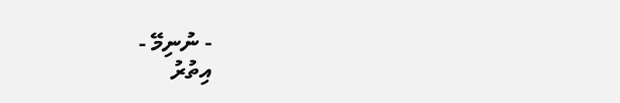- ނުނިމޭ -
އިތުރު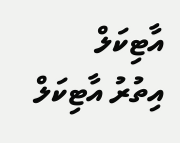އާޓިކަލް
އިތުރު އާޓިކަލް